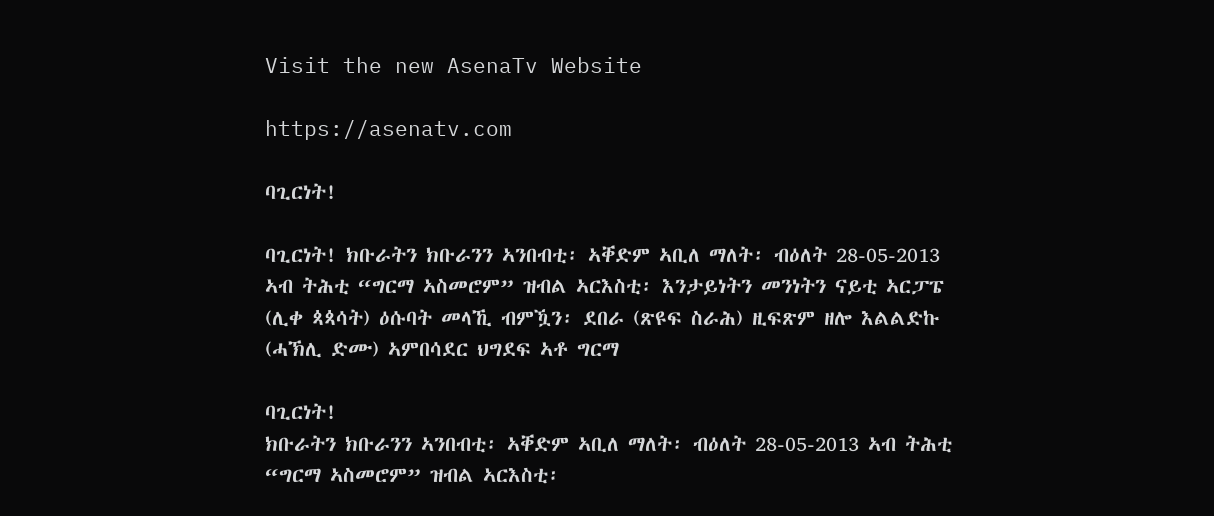Visit the new AsenaTv Website

https://asenatv.com

ባጊርነት!

ባጊርነት! ክቡራትን ክቡራንን ኣንበብቲ፡ ኣቐድም ኣቢለ ማለት፡ ብዕለት 28-05-2013 ኣብ ትሕቲ “ግርማ ኣስመሮም” ዝብል ኣርእስቲ፡ እንታይነትን መንነትን ናይቲ ኣርፓፔ (ሊቀ ጳጳሳት) ዕሱባት መላኺ ብምዃን፡ ደበራ (ጽዩፍ ስራሕ) ዚፍጽም ዘሎ እልልድኩ (ሓኽሊ ድሙ) ኣምበሳደር ህግደፍ ኣቶ ግርማ

ባጊርነት!
ክቡራትን ክቡራንን ኣንበብቲ፡ ኣቐድም ኣቢለ ማለት፡ ብዕለት 28-05-2013 ኣብ ትሕቲ “ግርማ ኣስመሮም” ዝብል ኣርእስቲ፡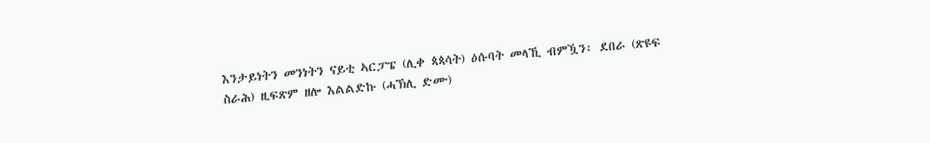እንታይነትን መንነትን ናይቲ ኣርፓፔ (ሊቀ ጳጳሳት) ዕሱባት መላኺ ብምዃን፡ ደበራ (ጽዩፍ ስራሕ) ዚፍጽም ዘሎ እልልድኩ (ሓኽሊ ድሙ)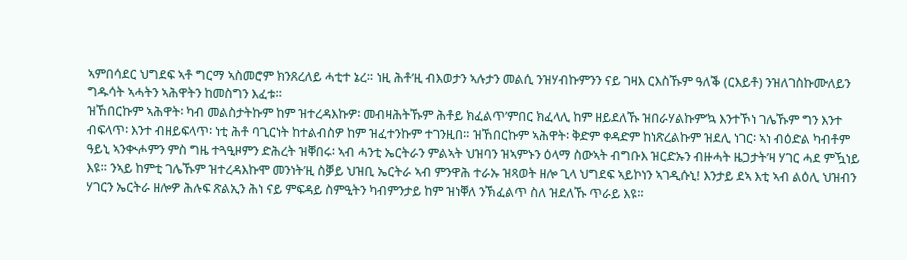ኣምበሳደር ህግደፍ ኣቶ ግርማ ኣስመሮም ክንጸረለይ ሓቲተ ኔረ። ነዚ ሕቶ’ዚ ብእወታን ኣሉታን መልሲ ንዝሃብኩምንን ናይ ገዛእ ርእስኹም ዓለቕ (ርእይቶ) ንዝለገስኩሙለይን ግዱሳት ኣሓትን ኣሕዋትን ከመስግን እፈቱ።
ዝኸበርኩም ኣሕዋት፡ ካብ መልስታትኩም ከም ዝተረዳእኩዎ፡ መብዛሕትኹም ሕቶይ ክፈልጥ’ምበር ክፈላሊ ከም ዘይደለኹ ዝበራሃልኩም’ኳ እንተኾነ ገሌኹም ግን እንተ ብፍላጥ፡ እንተ ብዘይፍላጥ፡ ነቲ ሕቶ ባጊርነት ከተልብስዎ ከም ዝፈተንኩም ተገንዚበ። ዝኸበርኩም ኣሕዋት፡ ቅድም ቀዳድም ከነጽረልኩም ዝደሊ ነገር፡ ኣነ ብዕድል ካብቶም ዓይኒ ኣንቊሖምን ምስ ግዜ ተጓዒዞምን ድሕረት ዝቐበሩ፡ ኣብ ሓንቲ ኤርትራን ምልኣት ህዝባን ዝኣምኑን ዕላማ ስውኣት ብግቡእ ዝርድኡን ብዙሓት ዜጋታት’ዛ ሃገር ሓደ ምዃነይ እዩ። ንኣይ ከምቲ ገሌኹም ዝተረዳእኩሞ መንነት’ዚ ስቓይ ህዝቢ ኤርትራ ኣብ ምንዋሕ ተራኡ ዝጻወት ዘሎ ጊላ ህግደፍ ኣይኮነን ኣገዲሱኒ! እንታይ ደኣ እቲ ኣብ ልዕሊ ህዝብን ሃገርን ኤርትራ ዘሎዎ ሕሉፍ ጽልኢን ሕነ ናይ ምፍዳይ ስምዒትን ካብምንታይ ከም ዝነቐለ ንኽፈልጥ ስለ ዝደለኹ ጥራይ እዩ።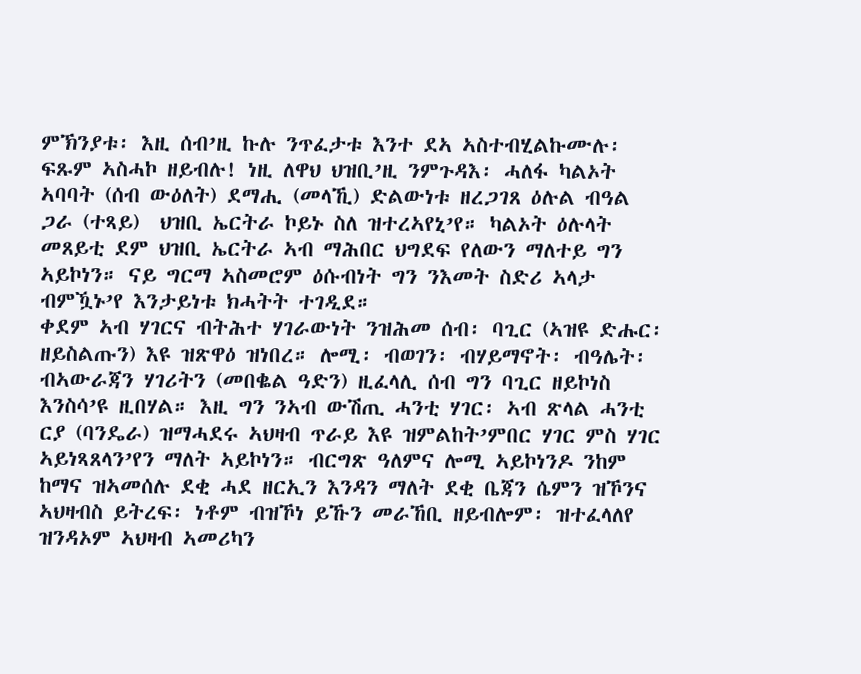ምኽንያቱ፡ እዚ ሰብ’ዚ ኩሉ ንጥፈታቱ እንተ ደኣ ኣስተብሂልኩሙሉ፡ ፍጹም ኣስሓኮ ዘይብሉ! ነዚ ለዋህ ህዝቢ’ዚ ንምጉዳእ፡ ሓለፋ ካልኦት ኣባባት (ሰብ ውዕለት) ደማሒ (መላኺ) ድልውነቱ ዘረጋገጸ ዕሉል ብዓል ጋራ (ተጻይ)  ህዝቢ ኤርትራ ኮይኑ ስለ ዝተረኣየኒ’የ። ካልኦት ዕሉላት መጸይቲ ደም ህዝቢ ኤርትራ ኣብ ማሕበር ህግደፍ የለውን ማለተይ ግን ኣይኮነን። ናይ ግርማ ኣስመሮም ዕሱብነት ግን ንእመት ስድሪ ኣላታ ብምዃኑ’የ እንታይነቱ ክሓትት ተገዲደ።
ቀደም ኣብ ሃገርና ብትሕተ ሃገራውነት ንዝሕመ ሰብ፡ ባጊር (ኣዝዩ ድሑር፡ ዘይስልጡን) እዩ ዝጽዋዕ ዝነበረ። ሎሚ፡ ብወገን፡ ብሃይማኖት፡ ብዓሌት፡ ብኣውራጃን ሃገሪትን (መበቈል ዓድን) ዚፈላሊ ሰብ ግን ባጊር ዘይኮነስ እንስሳ’ዩ ዚበሃል። እዚ ግን ንኣብ ውሽጢ ሓንቲ ሃገር፡ ኣብ ጽላል ሓንቲ ርያ (ባንዴራ) ዝማሓደሩ ኣህዛብ ጥራይ እዩ ዝምልከት’ምበር ሃገር ምስ ሃገር ኣይነጻጸላን’የን ማለት ኣይኮነን። ብርግጽ ዓለምና ሎሚ ኣይኮነንዶ ንከም ከማና ዝኣመሰሉ ደቂ ሓደ ዘርኢን እንዳን ማለት ደቂ ቤጃን ሴምን ዝኾንና ኣህዛብስ ይትረፍ፡ ነቶም ብዝኾነ ይኹን መራኸቢ ዘይብሎም፡ ዝተፈላለየ ዝንዳኦም ኣህዛብ ኣመሪካን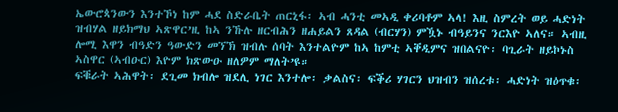ኤውሮጳንውን እንተኾነ ከም ሓደ ስድራቤት ጠርኒፋ፡ ኣብ ሓንቲ መኣዲ ቀሪባቶም ኣላ! እዚ ስምረት ወይ ሓድነት ዝብሃል ዘይክማህ ኣጽዋር’ዚ ከኣ ንኹሉ ዘርብሕን ዘሐይልን ጸዳል (ብርሃን) ምዃኑ ብዓይንና ንርእዮ ኣለና። ኣብዚ ሎሚ እዋን ብዓድን ዓውድን መኘኽ ዝብሉ ሰባት እንተልዮም ከኣ ከምቲ ኣቐዲምና ዝበልናዮ፡ ባጊራት ዘይኮኑስ ኣስዋር (ኣብዑር) እዮም ክጽውዑ ዘለዎም ማለት’ዩ።
ፍቑራት ኣሕዋት፡ ደጊመ ክብሎ ዝደሊ ነገር እንተሎ፡ ቃልስና፡ ፍቕሪ ሃገርን ህዝብን ዝሰረቱ፡ ሓድነት ዝዕጥቁ፡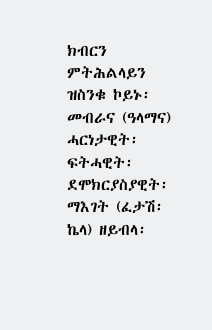ክብርን ምትሕልላይን ዝስንቁ ኮይኑ፡ መብራና (ዓላማና) ሓርነታዊት፡ ፍትሓዊት፡ ደሞክርያስያዊት፡ ማእገት (ፈታሽ፡ ኬላ) ዘይብላ፡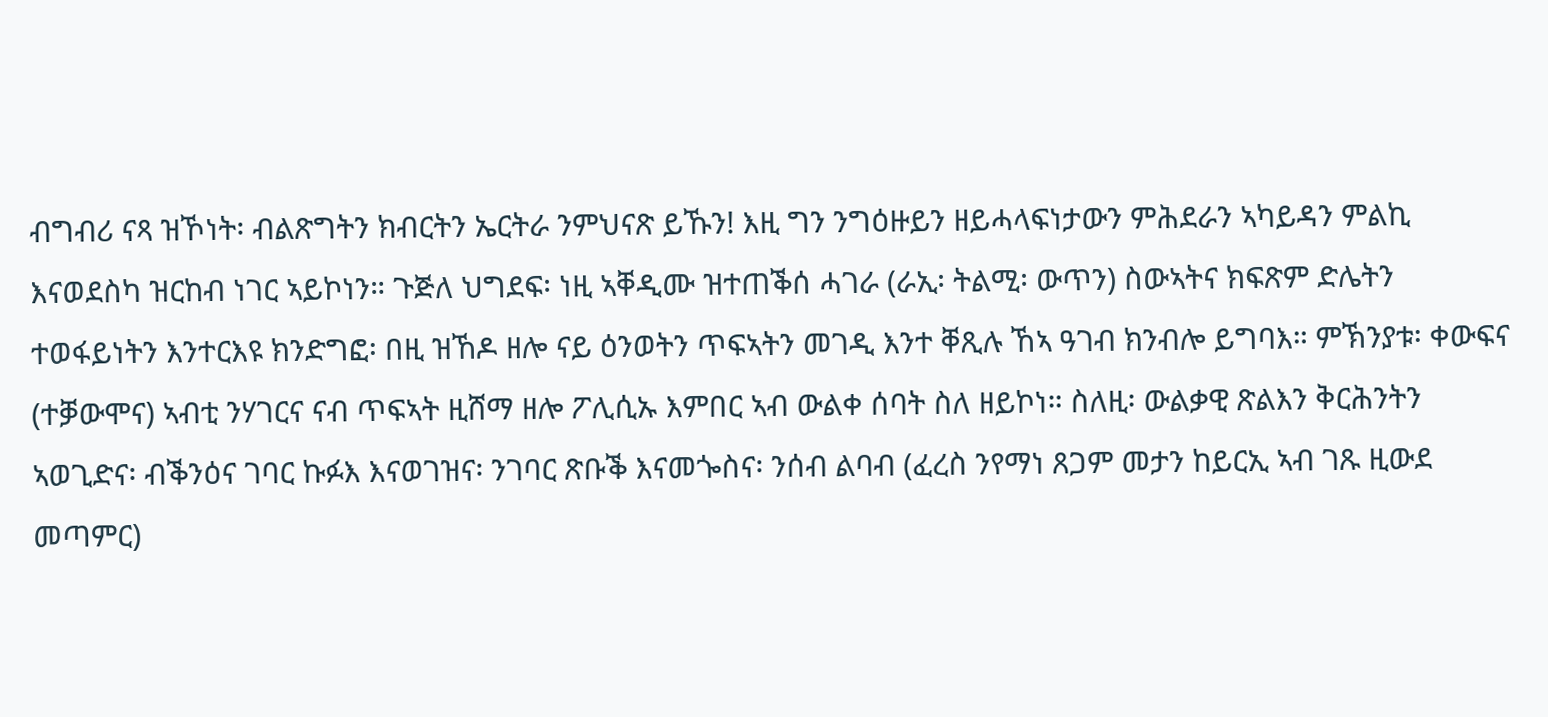ብግብሪ ናጻ ዝኾነት፡ ብልጽግትን ክብርትን ኤርትራ ንምህናጽ ይኹን! እዚ ግን ንግዕዙይን ዘይሓላፍነታውን ምሕደራን ኣካይዳን ምልኪ እናወደስካ ዝርከብ ነገር ኣይኮነን። ጉጅለ ህግደፍ፡ ነዚ ኣቐዲሙ ዝተጠቕሰ ሓገራ (ራኢ፡ ትልሚ፡ ውጥን) ስውኣትና ክፍጽም ድሌትን ተወፋይነትን እንተርእዩ ክንድግፎ፡ በዚ ዝኸዶ ዘሎ ናይ ዕንወትን ጥፍኣትን መገዲ እንተ ቐጺሉ ኸኣ ዓገብ ክንብሎ ይግባእ። ምኽንያቱ፡ ቀውፍና (ተቓውሞና) ኣብቲ ንሃገርና ናብ ጥፍኣት ዚሸማ ዘሎ ፖሊሲኡ እምበር ኣብ ውልቀ ሰባት ስለ ዘይኮነ። ስለዚ፡ ውልቃዊ ጽልእን ቅርሕንትን ኣወጊድና፡ ብቕንዕና ገባር ኩፉእ እናወገዝና፡ ንገባር ጽቡቕ እናመጐስና፡ ንሰብ ልባብ (ፈረስ ንየማነ ጸጋም መታን ከይርኢ ኣብ ገጹ ዚውደ መጣምር)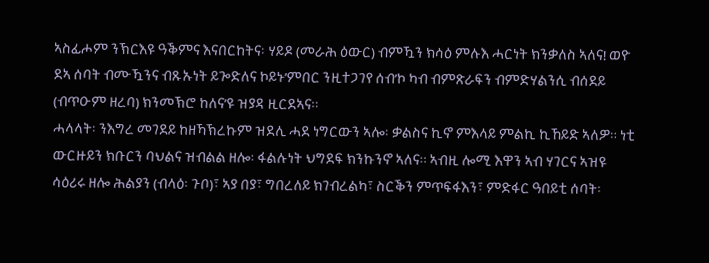ኣስፊሖም ንኽርእዩ ዓቕምና እናበርከትና፡ ሃይዶ (መራሕ ዕውር) ብምዃን ክሳዕ ምሉእ ሓርነት ክንቃለስ ኣለና! ወዮ ደኣ ሰባት ብሙዃንና ብጹኡነት ይጐድለና ኮይኑ’ምበር ንዚተጋገየ ሰብ’ኮ ካብ ብምጽራፍን ብምድሃልንሲ ብሰደይ (ብጥዑም ዘረባ) ክንመኽሮ ከለና’ዩ ዝያዳ ዚርደኣና።
ሓላላት፡ ንእግረ መገደይ ከዘኻኽረኩም ዝደሊ ሓደ ነግርውን ኣሎ፡ ቃልስና ኪኖ ምእላይ ምልኪ ኪኸይድ ኣለዎ። ነቲ ውርዙይን ክቡርን ባህልና ዝብልል ዘሎ፡ ፋልሉነት ህግደፍ ክንኩንኖ ኣለና። ኣብዚ ሎሚ እዋን ኣብ ሃገርና ኣዝዩ ሳዕሪሩ ዘሎ ሕልያን (ብላዕ፡ ጉቦ)፣ ኣያ በያ፣ ግበረለይ ክገብረልካ፣ ስርቕን ምጥፍፋእን፣ ምድፋር ዓበይቲ ሰባት፡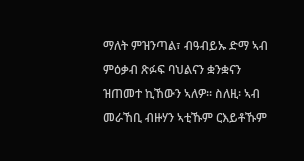ማለት ምዝንጣል፣ ብዓብይኡ ድማ ኣብ ምዕቃብ ጽፉፍ ባህልናን ቋንቋናን ዝጠመተ ኪኸውን ኣለዎ። ስለዚ፡ ኣብ መራኸቢ ብዙሃን ኣቲኹም ርእይቶኹም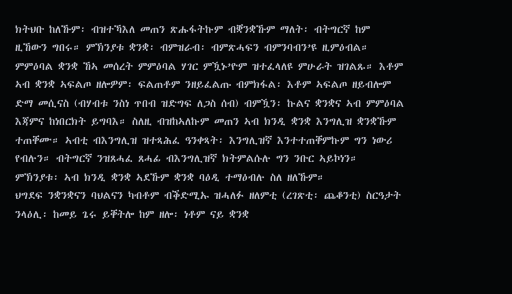ክትህቡ ከለኹም፡ ብዝተኻእለ መጠን ጽሑፋትኩም ብቛንቋኹም ማለት፡ ብትግርኛ ከም ዚኸውን ግበሩ። ምኽንያቱ ቋንቋ፡ ብምዝራብ፡ ብምጽሓፍን ብምንባብን’ዩ ዚምዕብል። ምምዕባል ቋንቋ ኸኣ መሰረት ምምዕባል ሃገር ምዃኑ’ዮም ዝተፈላለዩ ምሁራት ዝገልጹ። እቶም ኣብ ቋንቋ ኣፍልጦ ዘሎዎም፡ ፍልጠቶም ንዘይፈልጡ ብምክፋል፡ እቶም ኣፍልጦ ዘይብሎም ድማ መሲናስ (ብሃብቱ ንስነ ጥበብ ዝድግፍ ለጋስ ሰብ) ብምዃን፡ ኩልና ቋንቋና ኣብ ምምዕባል እጃምና ከነበርክት ይግባእ። ስለዚ ብዝከኣለኩም መጠን ኣብ ክንዲ ቋንቋ እንግሊዝ ቋንቋኹም ተጠቐሙ። ኣብቲ ብእንግሊዝ ዝተጻሕፈ ዓንቀጻት፡ እንግሊዝኛ እንተተጠቐምኩም ግን ነውሪ የብሉን። ብትግርኛ ንዝጸሓፈ ጸሓፊ ብእንግሊዝኛ ክትምልሱሉ ግን ንቡር ኣይኮነን። ምኽንያቱ፡ ኣብ ክንዲ ቋንቋ ኣደኹም ቋንቋ ባዕዲ ተማዕብሉ ስለ ዘለኹም።
ህግደፍ ንቋንቋናን ባህልናን ካብቶም ብቕድሚኡ ዝሓለፉ ዘለምቲ (ረገጽቲ፡ ጨቆንቲ) ስርዓታት ንላዕሊ፡ ከመይ ጌሩ ይቐትሎ ከም ዘሎ፡ ነቶም ናይ ቋንቋ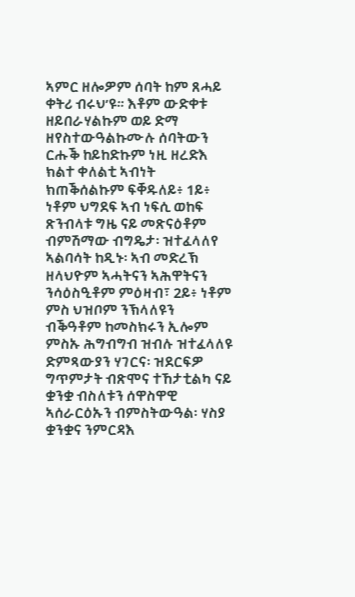ኣምር ዘሎዎም ሰባት ከም ጸሓይ ቀትሪ ብሩህ’ዩ። እቶም ውድቀቱ ዘይበራሃልኩም ወይ ድማ ዘየስተውዓልኩሙሉ ሰባትውን ርሑቕ ከይከድኩም ነዚ ዘረድእ ክልተ ቀለልቲ ኣብነት ክጠቕሰልኩም ፍቐዱለይ፥ 1ይ፥ ነቶም ህግደፍ ኣብ ነፍሲ ወከፍ ጽንብላቱ ግዜ ናይ መጽናዕቶም ብምሽማው ብግዴታ፡ ዝተፈላለየ ኣልባሳት ከዲኑ፡ ኣብ መድረኽ ዘላህዮም ኣሓትናን ኣሕዋትናን ንሳዕስዒቶም ምዕዛብ፣ 2ይ፥ ነቶም ምስ ህዝቦም ንኽላለዩን ብቕዓቶም ከመስክሩን ኢሎም ምስኡ ሕግብግብ ዝብሉ ዝተፈላለዩ ድምጻውያን ሃገርና፡ ዝደርፍዎ ግጥምታት ብጽሞና ተኸታቲልካ ናይ ቋንቋ ብስለቱን ሰዋስዋዊ ኣሰራርዕኡን ብምስትውዓል፡ ሃስያ ቋንቋና ንምርዳእ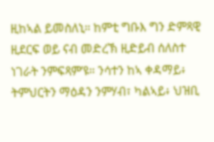ዚከኣል ይመስለኒ። ከምቲ ግቡእ ግን ድምጻዊ ዚደርፍ ወይ ናብ መድረኽ ዚድይብ ሰለስተ ነገራት ንምፍጻም’ዩ። ንሳተን ከኣ ቀዳማይ፥ ትምህርትን ማዕዳን ንምሃብ፣ ካልኣይ፥ ህዝቢ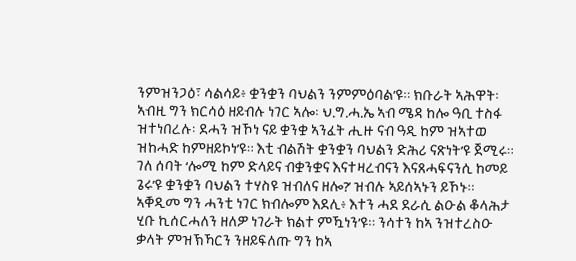ንምዝንጋዕ፣ ሳልሳይ፥ ቋንቋን ባህልን ንምምዕባል’ዩ። ክቡራት ኣሕዋት፡ ኣብዚ ግን ክርሳዕ ዘይብሉ ነገር ኣሎ፡ ህ.ግ.ሓ.ኤ ኣብ ሜዳ ከሎ ዓቢ ተስፋ ዝተነበረሉ፡ ደሓን ዝኾነ ናይ ቋንቋ ኣንፈት ሒዙ ናብ ዓዲ ከም ዝኣተወ ዝከሓድ ከምዘይኮነ’ዩ። እቲ ብልሽት ቋንቋን ባህልን ድሕሪ ናጽነት’ዩ ጀሚሩ።
ገለ ሰባት ‘ሎሚ ከም ድላይና ብቋንቋና እናተዛረብናን እናጸሓፍናንሲ ከመይ ጌሩ’ዩ ቋንቋን ባህልን ተሃስዩ ዝብለና ዘሎ?’ ዝብሉ ኣይሰኣኑን ይኾኑ። ኣቐዲመ ግን ሓንቲ ነገር ክብሎም እደሊ፥ እተን ሓደ ደራሲ ልዑል ቆላሕታ ሂቡ ኪሰርሓለን ዘለዎ ነገራት ክልተ ምዃነን’ዩ። ንሳተን ከኣ ንዝተረስዑ ቃላት ምዝኽኻርን ንዘይፍለጡ ግን ከኣ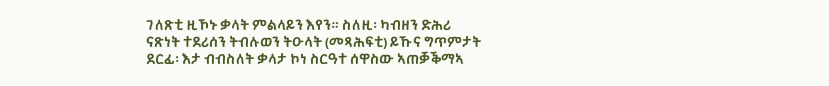ገለጽቲ ዚኾኑ ቃላት ምልላይን እየን። ስለዚ፡ ካብዘን ድሕሪ ናጽነት ተደሪሰን ትብሉወን ትዑላት (መጻሕፍቲ) ይኹና ግጥምታት ደርፊ፡ እታ ብብስለት ቃላታ ኮነ ስርዓተ ሰዋስው ኣጠቓቕማኣ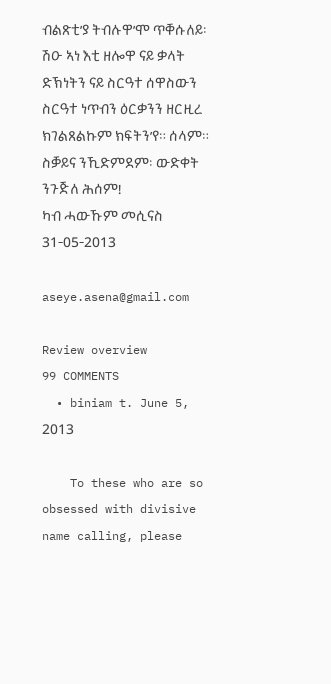ብልጽቲ’ያ ትብሉዋ’ሞ ጥቐሱለይ፡ ሽዑ ኣነ እቲ ዘሎዋ ናይ ቃላት ድኽነትን ናይ ስርዓተ ሰዋስውን ስርዓተ ነጥብን ዕርቃንን ዘርዚረ ክገልጸልኩም ክፍትን’የ። ሰላም።
ስቓይና ንኺድምደም፡ ውድቀት ንጉጅለ ሕሰም!
ካብ ሓውኹም መሲናስ 31-05-2013

aseye.asena@gmail.com

Review overview
99 COMMENTS
  • biniam t. June 5, 2013

    To these who are so obsessed with divisive name calling, please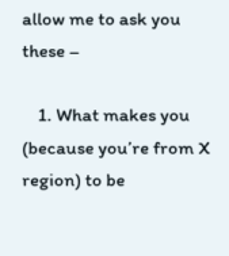allow me to ask you these –

    1. What makes you (because you’re from X region) to be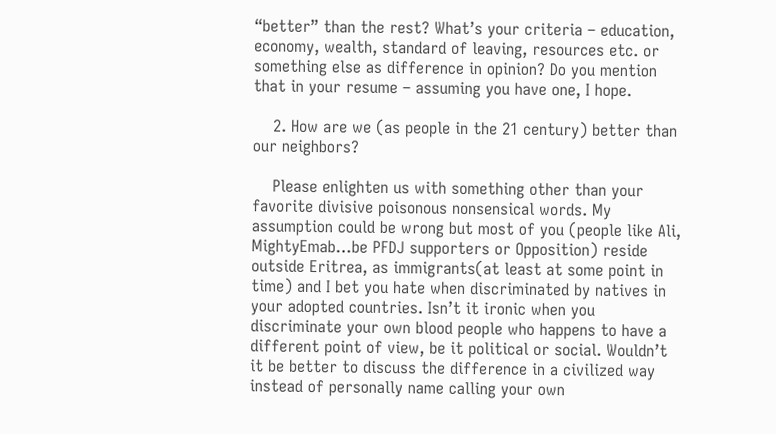“better” than the rest? What’s your criteria – education, economy, wealth, standard of leaving, resources etc. or something else as difference in opinion? Do you mention that in your resume – assuming you have one, I hope.

    2. How are we (as people in the 21 century) better than our neighbors?

    Please enlighten us with something other than your favorite divisive poisonous nonsensical words. My assumption could be wrong but most of you (people like Ali, MightyEmab…be PFDJ supporters or Opposition) reside outside Eritrea, as immigrants(at least at some point in time) and I bet you hate when discriminated by natives in your adopted countries. Isn’t it ironic when you discriminate your own blood people who happens to have a different point of view, be it political or social. Wouldn’t it be better to discuss the difference in a civilized way instead of personally name calling your own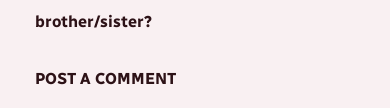brother/sister?

POST A COMMENT